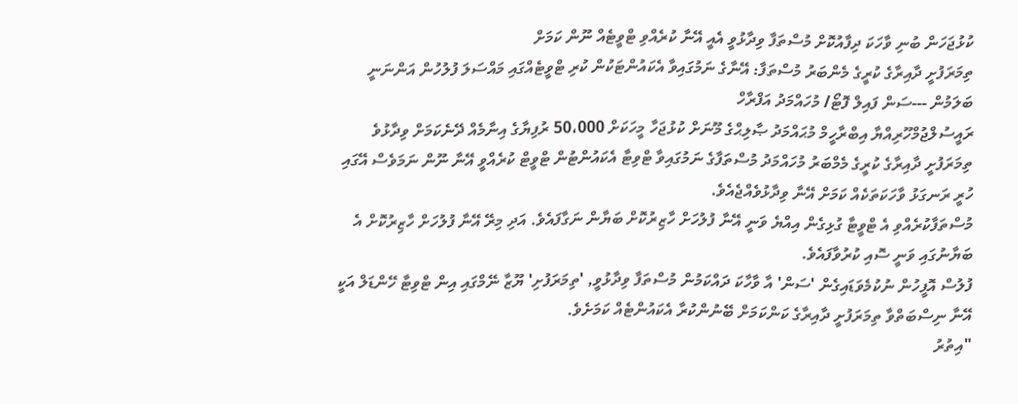ކުޅުޖަހަން ބުނި ވާހަކަ ދިފާއުކޮށް މުސްތަފާ ވިދާޅުވީ އެއީ އޭނާ ކުރެއްވި ޓްވީޓެއް ނޫން ކަމަށް
ތިމަރަފުށީ ދާއިރާގެ ކުރީގެ މެންބަރު މުސްތަފާ: އޭނާގެ ނަމުގައިވާ އެކައުންޓަކުން ކުރި ޓްވީޓެއްގައި މައްސަލަ ފުލުހުން އަންނަނީ ބަލަމުން ---ސަން ފައިލް ފޮޓޯ/ މުހައްމަދު އަފްރާހް
ރައީސުލްޖުމްހޫރިއްޔާ އިބްރާހީމް މުޙައްމަދު ޞާލިޙްގެ މޫނަށް ކުޅުޖަހާ މީހަކަށް 50،000 ރުފިޔާގެ އިނާމެއް ދޭނެކަމަށް ވިދާޅުވެ ތިމަރަފުށީ ދާއިރާގެ ކުރީގެ މެމްބަރު މުހައްމަދު މުސްތަފާގެ ނަމުގައިވާ ޓްވިޓާ އެކައުންޓުން ޓްވީޓް ކުރެއްވީ އޭނާ ނޫން ނަމަވެސް އޭގައި ހުރީ ރަނގަޅު ވާހަކަތަކެއް ކަމަށް އޭނާ ވިދާޅުވެއްޖެއެވެ.
މުސްތަފާކުރެއްވި އެ ޓްވީޓާ ގުޅިގެން އިއްޔެ ވަނީ އޭނާ ފުލުހަށް ހާޒިރުކޮށް ބަޔާން ނަގާފައެވެ. އަދި މިރޭ އޭނާ ފުލުހަށް ހާޒިރުކޮށް އެ ބަޔާނުގައި ވަނީ ސޮއި ކުރުވާފައެވެ.
ފުލުސް އޮފީހުން ނުކުމެވަޑައިގެން 'ސަން' އާ ވާހާކަ ދައްކަމުން މުސްތަފާ ވިދާޅުވީ, 'ތިމަރަފުށި' ޔޫޒާ ނޭމްގައި އިން ޓްވިޓާ ހޭންޑަލް އަކީ އޭނާ ނިސްބަތްވާ ތިމަރަފުށީ ދާއިރާގެ ކަންކަމަށް ބޭނުންކުރާ އެކައުންޓެއް ކަމަށެވެ.
"އިތުރު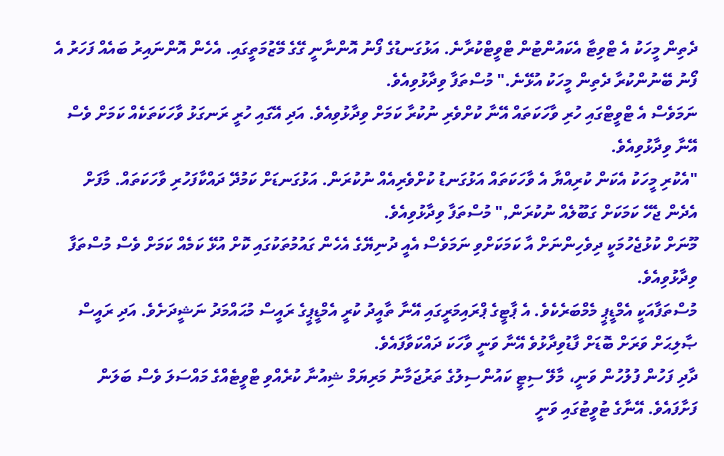ދެތިން މީހަކު އެ ޓްވިޓާ އެކައުންޓުން ޓްވީޓްކުރާނެ. އަޅުގަނޑުގެ ފޯނު އޮންނާނީ ގޭގެ މޭޒުމަތީގައި. އެހެން އޮންނައިރު ބައެއް ފަހަރު އެ ފޯނު ބޭނުންކުރާ ދެތިން މީހަކު އުޅޭނެ." މުސްތަފާ ވިދާޅުވިއެވެ.
ނަމަވެސް އެ ޓްވީޓްގައި ހުރި ވާހަކަތައް އޭނާ ކުށްވެރި ނުކުރާ ކަމަށް ވިދާޅުވިއެވެ. އަދި އޭގައި ހުރީ ރަނގަޅު ވާހަކަތަކެއް ކަމަށް ވެސް އޭނާ ވިދާޅުވިއެވެ.
"އެކުރި މީހަކު އެކަން ކުރިއްޔާ އެ ވާހަކަތައް އަޅުގަނޑު ކުށްވެރިއެއް ނުކުރަން. އަޅުގަނޑަށް ކަމުދޭ ދައްކާފަހުރި ވާހަކަތައް. މާފަށް އެދެން ޖެހޭ ކަމަކަށް ގަބޫލެއް ނުކުރަން," މުސްތަފާ ވިދާޅުވިއެވެ.
މޫނަށް ކުޅުޖެހުމަކީ ދިވެހިންނަށް އާ ކަމަކަށްވި ނަމަވެސް އެއީ ދުނިޔޭގެ އެހެން ގައުމުތަކުގައި ކޮށް އުޅޭ ކަމެއް ކަމަށް ވެސް މުސްތަފާ ވިދާޅުވިއެވެ.
މުސްތަފާއަކީ އެމްޑީޕީ މެމްބަރެކެވެ. އެ ޕާޓީގެ ޕްރައިމަރީގައި އޭނާ ތާއީދު ކުރީ އެމްޑީޕީގެ ރައީސް މުޙައްމަދު ނަޝީދަށެވެ. އަދި ރައީސް ޞާލިޙަށް ވަރަށް ބޮޑަށް ފާޑުވިދާޅުވެ އޭނާ ވަނީ ވާހަކަ ދައްކަވާފައެވެ.
ދާދި ފަހުން ފުލުހުން ވަނީ، މާލޭ ސިޓީ ކައުންސިލުގެ ތަރުޖަމާނު މަރިޔަމް ޝިއުނާ ކުރެއްވި ޓްވީޓެއްގެ މައްސަލަ ވެސް ބަލަން ފަށާފައެވެ. އޭނާގެ ޓުވީޓުގައި ވަނީ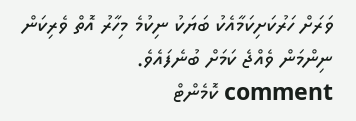ވަރަށް ހަރުކަށިކަމާއެކު ބަޔަކު ނިކުމެ މިހާރު އޮތް ވެރިކަން ނިންމަން ވެއްޖެ ކަމަށް ބުނެފައެވެ.
comment ކޮމެންޓް